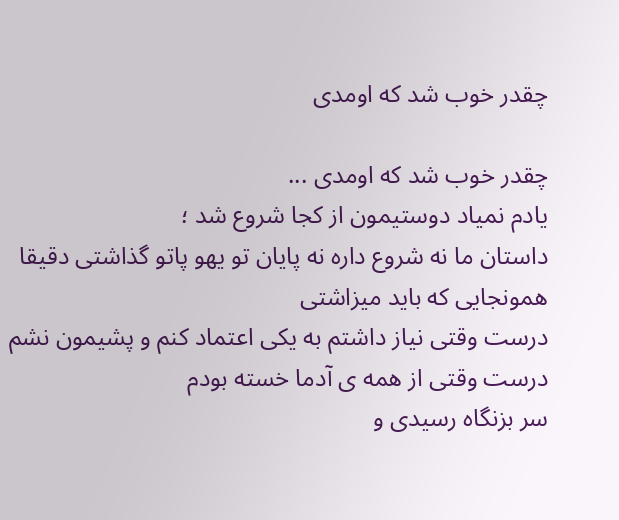چقدر خوب شد که اومدی

چقدر خوب شد که اومدی ...
یادم نمیاد دوستیمون از کجا شروع شد ؛
داستان ما نه شروع داره نه پایان تو یهو پاتو گذاشتی دقیقا همونجایی که باید میزاشتی
درست وقتی نیاز داشتم به یکی اعتماد کنم و پشیمون نشم درست وقتی از همه ی آدما خسته بودم
سر بزنگاه رسیدی و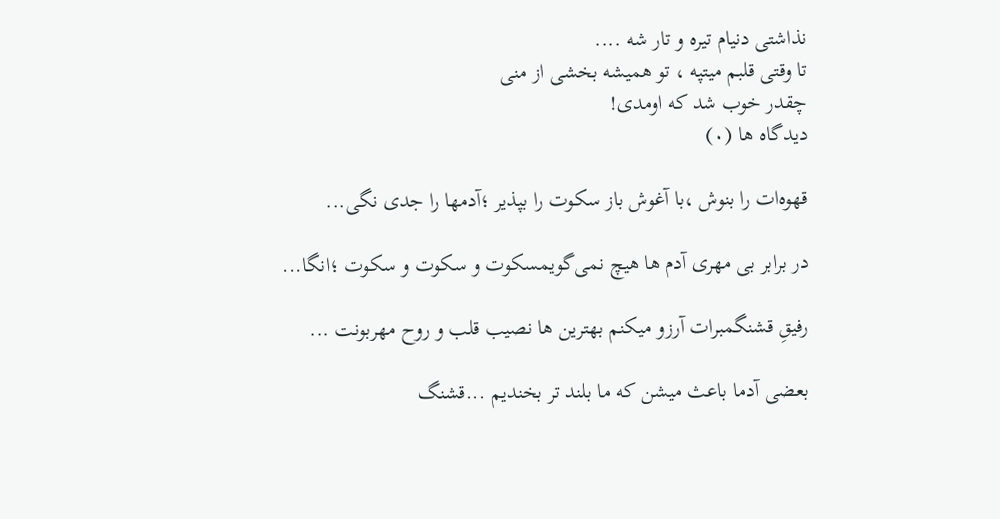نذاشتی دنیام تیره و تار شه ....
تا وقتی قلبم میتپه ، تو همیشه بخشی از منی
چقدر خوب شد که اومدی!
دیدگاه ها (۰)

قهوه‌ات را بنوش ،با آغوش باز سکوت را بپذیر ؛آدمها را جدی نگی...

در برابر بی مهری آدم ها هیچ نمی‌گویمسکوت و سکوت و سکوت ؛انگا...

رفیقِ قشنگمبرات آرزو میکنم بهترین ها نصیب قلب و روح مهربونت ...

بعضی آدما باعث میشن که ما بلند تر بخندیم ...قشنگ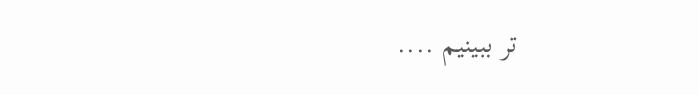تر ببینیم ....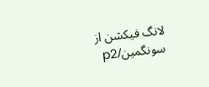لانگ فیکشن از سونگمین/p2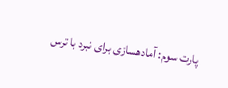پارت سوم: آمادهسازی برای نبرد با ترس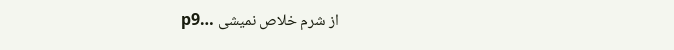از شرم خلاص نمیشی …p9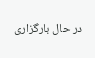در حال بارگزاری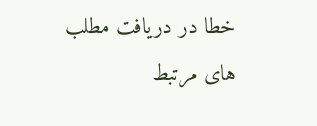خطا در دریافت مطلب های مرتبط